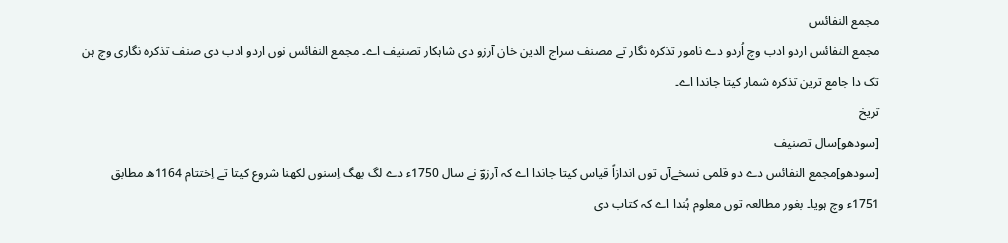مجمع النفائس
مجمع النفائس اردو ادب وچ اُردو دے نامور تذکرہ نگار تے مصنف سراج الدین خان آرزو دی شاہکار تصنیف اے۔ مجمع النفائس نوں اردو ادب دی صنف تذکرہ نگاری وچ ہن تک دا جامع ترین تذکرہ شمار کيتا جاندا اے۔
تریخ
[سودھو]سال تصنیف
[سودھو]مجمع النفائس دے دو قلمی نسخےآں توں اندازاً قیاس کيتا جاندا اے کہ آرزوؔ نے سال 1750ء دے لگ بھگ اِسنوں لکھنا شروع کيتا تے اِختتام 1164ھ مطابق 1751ء وچ ہويا۔ بغور مطالعہ توں معلوم ہُندا اے کہ کتاب دی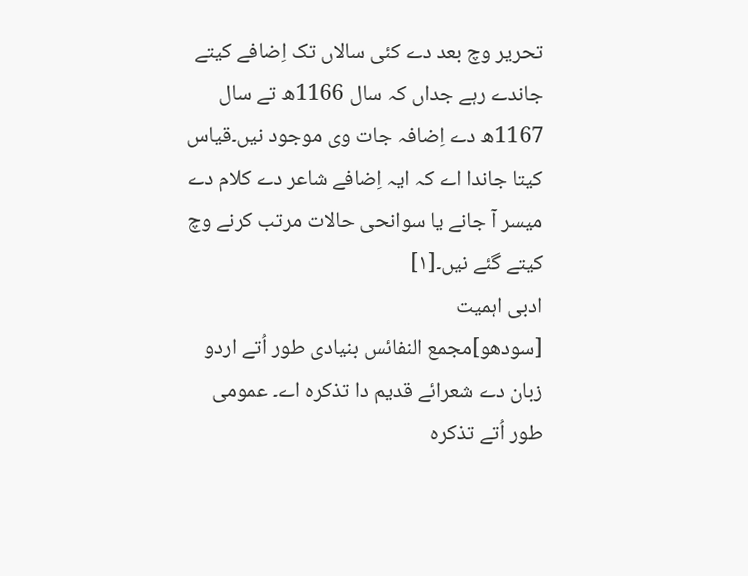تحریر وچ بعد دے کئی سالاں تک اِضافے کیتے جاندے رہے جداں کہ سال 1166ھ تے سال 1167ھ دے اِضافہ جات وی موجود نيں۔قیاس کيتا جاندا اے کہ ایہ اِضافے شاعر دے کلام دے میسر آ جانے یا سوانحی حالات مرتب کرنے وچ کیتے گئے نيں۔[۱]
ادبی اہمیت
[سودھو]مجمع النفائس بنیادی طور اُتے اردو زبان دے شعرائے قدیم دا تذکرہ اے۔ عمومی طور اُتے تذکرہ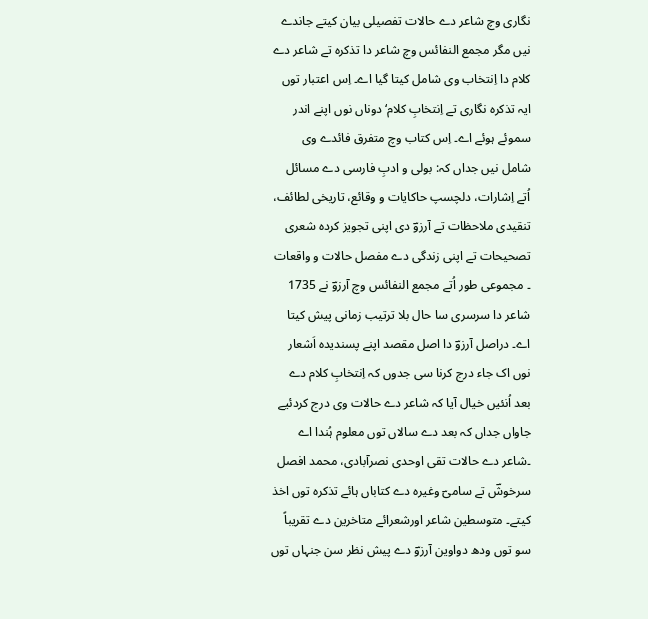نگاری وچ شاعر دے حالات تفصیلی بیان کیتے جاندے نيں مگر مجمع النفائس وچ شاعر دا تذکرہ تے شاعر دے کلام دا اِنتخاب وی شامل کيتا گیا اے۔ اِس اعتبار توں ایہ تذکرہ نگاری تے اِنتخابِ کلام‘ دوناں نوں اپنے اندر سموئے ہوئے اے۔ اِس کتاب وچ متفرق فائدے وی شامل نيں جداں کہ: بولی و ادبِ فارسی دے مسائل اُتے اِشارات، دلچسپ حاکایات و وقائع، تاریخی لطائف، تنقیدی ملاحظات تے آرزوؔ دی اپنی تجویز کردہ شعری تصحیحات تے اپنی زندگی دے مفصل حالات و واقعات ۔ مجموعی طور اُتے مجمع النفائس وچ آرزوؔ نے 1735 شاعر دا سرسری سا حال بلا ترتیب زمانی پیش کيتا اے۔ دراصل آرزوؔ دا اصل مقصد اپنے پسندیدہ اَشعار نوں اک جاء درج کرنا سی جدوں کہ اِنتخابِ کلام دے بعد اُنئيں خیال آیا کہ شاعر دے حالات وی درج کردئیے جاواں جداں کہ بعد دے سالاں توں معلوم ہُندا اے ۔شاعر دے حالات تقی اوحدی نصرآبادی، محمد افصل سرخوشؔ تے سامیؔ وغیرہ دے کتاباں ہائے تذکرہ توں اخذ کیتے۔ متوسطین شاعر اورشعرائے متاخرین دے تقریباً سو توں ودھ دواوین آرزوؔ دے پیش نظر سن جنہاں توں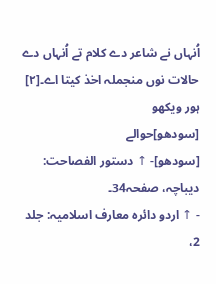اُنہاں نے شاعر دے کلام تے اُنہاں دے حالات نوں منجملہ اخذ کيتا اے۔[۲]
ہور ویکھو
[سودھو]حوالے
[سودھو]- ↑ دستور الفصاحت: دیباچہ، صفحہ34۔
- ↑ اردو دائرہ معارف اسلامیہ: جلد 2،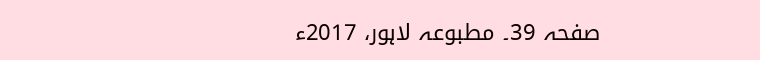صفحہ 39۔ مطبوعہ لاہور، 2017ء